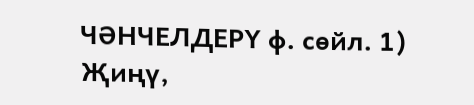ЧӘНЧЕЛДЕРҮ ф. сөйл. 1) Җиңү,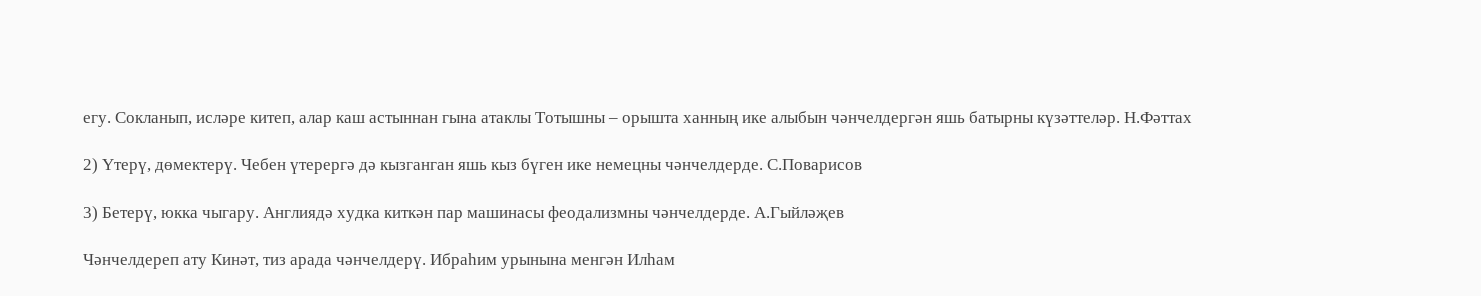егу. Сокланып, исләре китеп, алар каш астыннан гына атаклы Тотышны – орышта ханның ике алыбын чәнчелдергән яшь батырны күзәттеләр. Н.Фәттах

2) Үтерү, дөмектерү. Чебен үтерергә дә кызганган яшь кыз бүген ике немецны чәнчелдерде. С.Поварисов

3) Бетерү, юкка чыгару. Англиядә худка киткән пар машинасы феодализмны чәнчелдерде. А.Гыйләҗев

Чәнчелдереп ату Кинәт, тиз арада чәнчелдерү. Ибраһим урынына менгән Илһам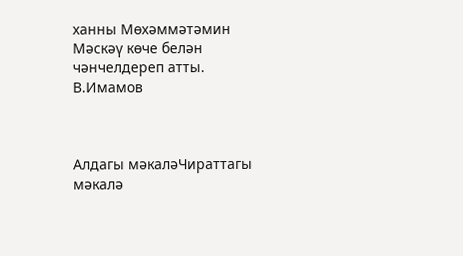ханны Мөхәммәтәмин Мәскәү көче белән чәнчелдереп атты. В.Имамов



Алдагы мәкаләЧираттагы мәкалә